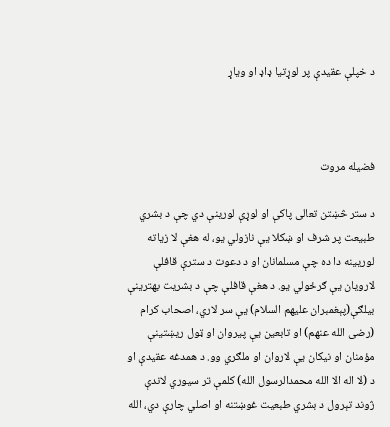د خپلې عقيدې پر لوړتیا ډاډ او ویاړ



فضیله مروت

د ستر څښتن تعالی پاکې او لوړې لورینې دي چې د بشري طبیعت پر شرف او ښکلا یې نازولي یو، له هغې لا زیاته لوریینه دا ده چې مسلمانان او د دعوت د سترې قافلې لارویان یې ګرځولي یو. د هغې قافلې چې د بشریت بهترینې بیلګې(پېغمبران علیهم السلام) یې سر لاري، اصحاب کرام (رضی الله عنهم) او تابعین یې پیروان او ټول ریښتینې مؤمنان او نیکان یې لاروان او ملګري وو. د همدغه عقيدې او د (لا اله الا الله محمدالرسول الله) کلمې تر سیوري لاندې ژوند تېرول د بشري طبعیت غوښتنه او اصلي چارې دي، الله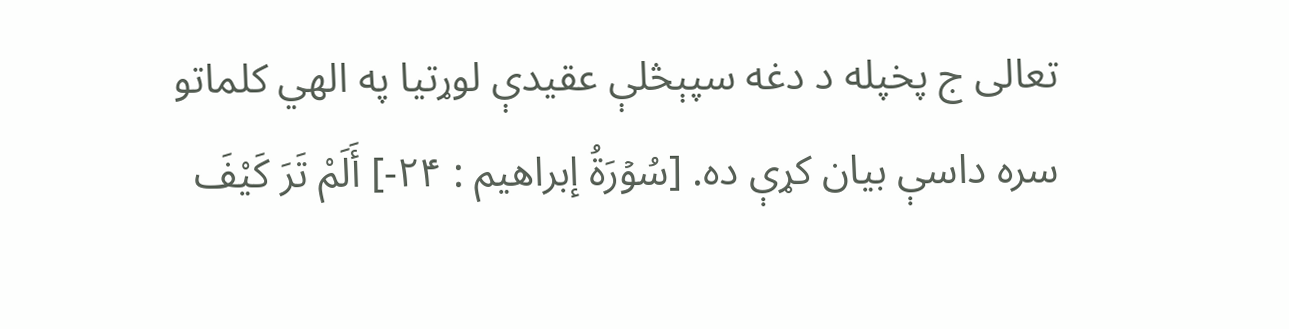تعالی ج پخپله د دغه سپېڅلې عقیدې لوړتیا په الهي کلماتو سره داسې بیان کړې ده. [سُوۡرَةُ إبراهیم : ۲۴-] أَلَمْ تَرَ كَيْفَ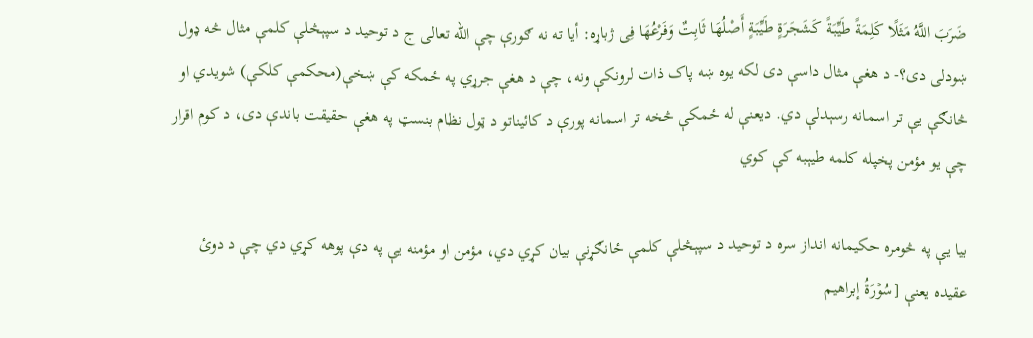ضَرَبَ اللَّهُ مَثَلًا كَلِمَةً طَيِّبَةً كَشَجَرَةٍ طَيِّبَةٍ أَصْلُهَا ثَابِتٌ وَفَرْعُهَا فِى ژباړه: أيا ته نه ګورې چې الله تعالی ج د توحيد د سپېڅلې كلمې مثال څه ډول ښودلى دى؟- د هغې مثال داسې دى لكه يوه ښه پاک ذات لرونكې ونه، چې د هغې جرړي په ځمکه کې ښخې(محکمې کلکې) شويدي او څانګې یې تر اسمانه رسېدلې دي. دیعنې له ځمکې څخه تر اسمانه پورې د کائیناتو د ټول نظام بنسټ په هغې حقیقت باندې دی، د کوم اقرار چې یو مؤمن پخپله کلمه طیېبه کې کوي

بیا یې په څومره حکیمانه انداز سره د توحید د سپېڅلې کلمې ځانګړنې بیان کړي دي، مؤمن او مؤمنه یې په دې پوهه کړي دي چې د دوئ عقیده یعنې [سُوۡرَةُ إبراهیم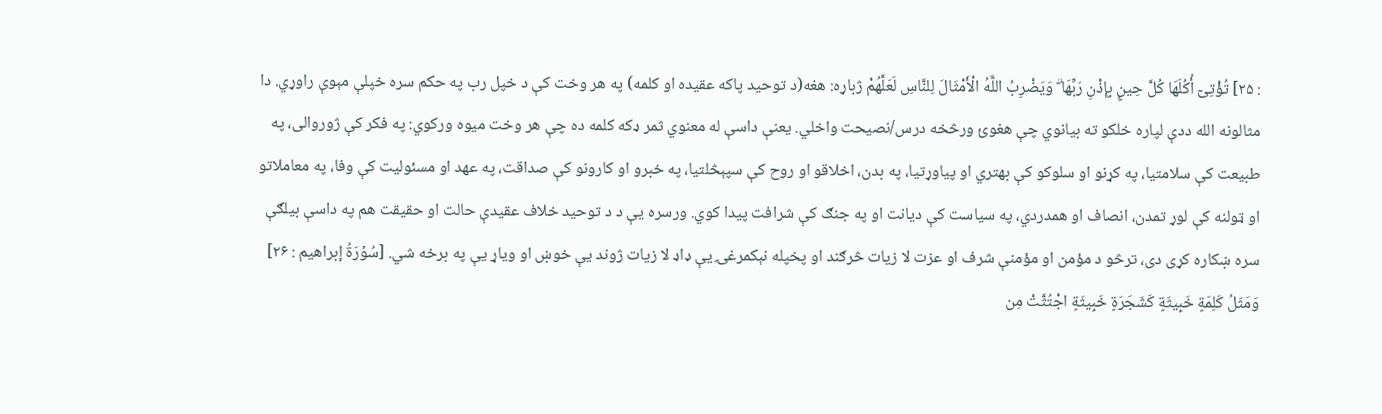: ۲۵] تُؤْتِىٓ أُكُلَهَا كُلَّ حِينٍۭ بِإِذْنِ رَبِّهَا ۗ وَيَضْرِبُ اللَّهُ الْأَمْثَالَ لِلنَّاسِ لَعَلَّهُمْ ژباړه: هغه(د توحید پاکه عقیده او کلمه) په هر وخت کې د خپل رب په حكم سره خپلې مېوې راوړي. دا مثالونه الله ددې لپاره خلكو ته بيانوي چې هغوئ ورڅخه درس/نصیحت واخلي. یعنې داسې له معنوي ثمر ډکه کلمه ده چې هر وخت میوه ورکوي: په فکر کې ژوروالی، په طبیعت کې سلامتیا، په کړنو او سلوکو کې بهتري او پیاوړتیا، په بدن، اخلاقو او روح کې سپېڅلتیا، په خبرو او کارونو کې صداقت، په عهد او مسئولیت کې وفا، په معاملاتو او ټولنه کې لوړ تمدن، انصاف او همدردي، په سیاست کې دیانت او په جنګ کې شرافت پیدا کوي. ورسره یې د د توحید خلاف عقیدې حالت او حقیقت هم په داسې بیلګې سره ښکاره کړی دی، ترڅو د مؤمن او مؤمنې شرف او عزت لا زیات څرګند او پخپله نېکمرغۍ یې ډاډ لا زیات ژوند یې خوښ او ویاړ یې په برخه شي. [سُوۡرَةُ إبراهیم : ۲۶] وَمَثَلُ كَلِمَةٍ خَبِيثَةٍ كَشَجَرَةٍ خَبِيثَةٍ اجْتُثَّتْ مِن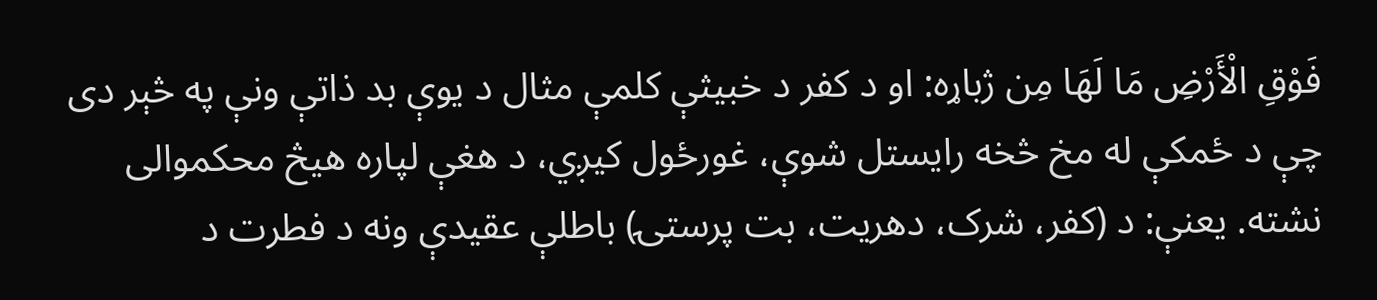فَوْقِ الْأَرْضِ مَا لَهَا مِن ژباړه: او د كفر د خبیثې كلمې مثال د يوې بد ذاتې ونې په څېر دى چې د ځمکې له مخ څخه رايستل شوې، غورځول کیږي، د هغې لپاره هیڅ محكموالى نشته. یعنې: د (کفر، شرک، دهریت، بت پرستۍ) باطلې عقیدې ونه د فطرت د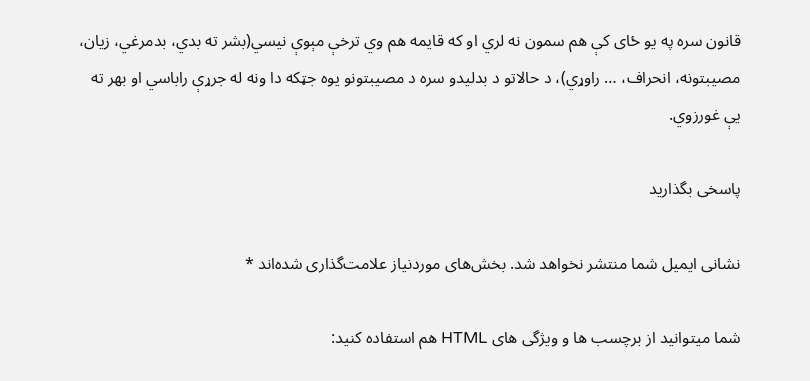قانون سره په یو ځای کې هم سمون نه لري او که قایمه هم وي ترخې مېوې نیسي(بشر ته بدي، بدمرغي، زیان، مصیبتونه، انحراف، … راوړي)، د حالاتو د بدلیدو سره د مصیبتونو یوه جټکه دا ونه له جرړې راباسي او بهر ته یې غورزوي.

پاسخی بگذارید

نشانی ایمیل شما منتشر نخواهد شد. بخش‌های موردنیاز علامت‌گذاری شده‌اند *

شما میتوانید از برچسب ها و ویژگی های HTML هم استفاده کنید: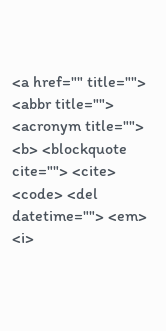<a href="" title=""> <abbr title=""> <acronym title=""> <b> <blockquote cite=""> <cite> <code> <del datetime=""> <em> <i>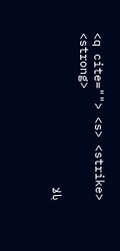<q cite=""> <s> <strike> <strong>

بالا